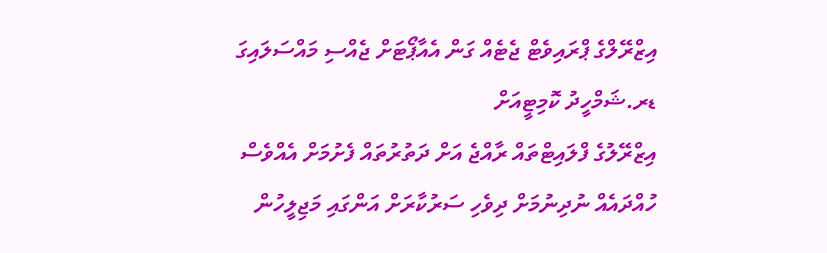އިޒްރޭލްގެ ޕްރައިވެޓް ޖެޓެއް ގަން އެއާޕޯޓަށް ޖެއްސި މައްސަލައިގަ ޑރ.ޝަމްހީދު ކޮމިޓީއަށް
އިޒްރޭލުގެ ފްލައިޓްތައް ރާއްޖެ އަށް ދަތުރުތައް ފެށުމަށް އެއްވެސް ހުއްދައެއް ނުދިނުމަށް ދިވެހި ސަރުކާރަށް އަންގައި މަޖިލީހުން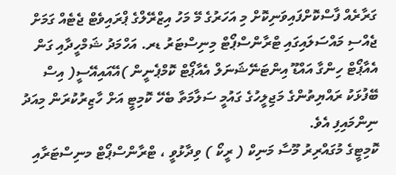ގަރާރެއް ފާސްކޮށްފައިވަނިކޮށް މި އަހަރުގެ މޭ މަހު އިޒްރޭލްގެ ޕްރައިވެޓް ޖެޓެއް ގަމަށް ޖެއްސި މައްސަލައިގައި ޓްރާންސްޕޯޓް މިނިސްޓަރު ޑރ. އަހްމަދު ޝަމްހީދާއި ގަން އެއާޕޯޓް ހިންގާ އައްޑޫ އިންޓަނޭޝަނަލް އެއާޕޯޓް ކޮމްޕެނީން )އޭއައިއޭސީ( އިސް ބޭފުޅަކު ރައްޔިތުންގެ މަޖިލީހުގެ ގައުމީ ސަލާމަތާ ބެހޭ ކޮމިޓީ އަށް ހާޒިރުކުރަން މިއަދު ނިންމައިފި އެވެ.
ކޮމިޓީގެ މުގައްރިރު މޫސާ މަނިކް ( ރީކޯ ) ވިދާޅުވީ ، ޓްރާންސްޕޯޓް މނިސްޓަރާއި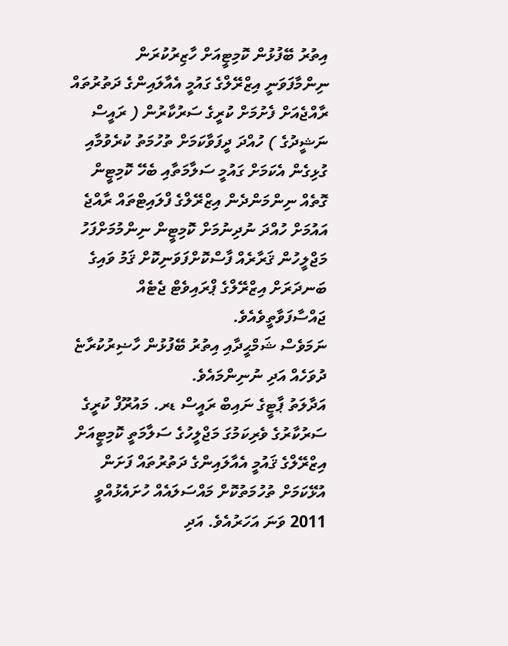އިތުރު ބޭފުޅުން ކޮމިޓީއަށް ހާޒިރުކުރަން ނިންމާފަވަނީ އިޒްރޭލްގެ ގައުމީ އެއާލައިންގެ ދަތުރުތައް ރާއްޖެއަށް ފެށުމަށް ކުރީގެ ސަރުކާރުން ( ރައީސް ނަޝީދުގެ ) ހުއްދަ ދީފަވާކަމަށް ތުހުމަތު ކުރެވުމާއި ގުޅިގެން އެކަމަށް ގައުމީ ސަލާމަތާއި ބެހޭ ކޮމިޓީން ގޮތެއް ނިންމަންދެން އިޒްރޭލްގެ ފްލައިޓްތައް ރާއްޖެ އައުމަށް ހުއްދަ ނުދިނުމަށް ކޮމިޓީން ނިންމުމަށްފަހު މަޖްލީހުން ޤަރާރެއް ފާސްކޮށްފަވަނިކޮށް ޤަމު ވައިގެ ބަނދަރަށް އިޒްރޭލްގެ ޕްރައިވެޓް ޖެޓެއް ޖައްސާފަވާތީވެއެވެ.
ނަމަވެސް ޝަމްޙީދާއި އިތުރު ބޭފުޅުން ހާޟިރުކުރާޏެ ދުވަހެއް އަދި ނުނިންމައެވެ.
އަދާލަތު ޕާޓީގެ ނައިބް ރައީސް ޑރ. މައުރޫފް ކުރީގެ ސަރުކާރުގެ ވެރިކަމުގަ މަޖްލީހުގެ ސަލާމަތީ ކޮމިޓީއަށް އިޒްރޭލްގެ ޤައުމީ އެއާލައިންގެ ދަތުރުތައް ފަށަން އުޅޭކަމަށް ތުހުމަތުކޮށް މައްސަލައެއް ހުށައެޅުއްވީ 2011 ވަނަ އަހަރުއެވެ. އަދި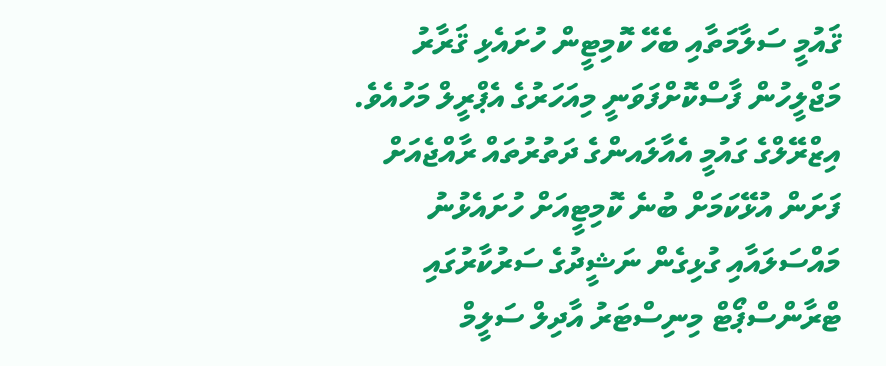ޤައުމީ ސަލާމަތާއި ބެހޭ ކޮމިޓީން ހުށައެޅި ޤަރާރު މަޖްލީހުން ފާސްކޮށްފަވަނީ މިއަހަރުގެ އެޕްރީލް މަހުއެވެ.
އިޒްރޭލްގެ ގައުމީ އެއާލައންގެ ދަތުރުތައް ރާއްޖެއަށް ފަށަން އުޅޭކަމަށް ބުނެ ކޮމިޓީއަށް ހުށައެޅުނު މައްސަލައާއި ގުޅިގެން ނަޝީދުގެ ސަރުކާރުގައި ޓްރާންސްޕޯޓް މިނިސްޓަރު އާދިލް ސަލީމް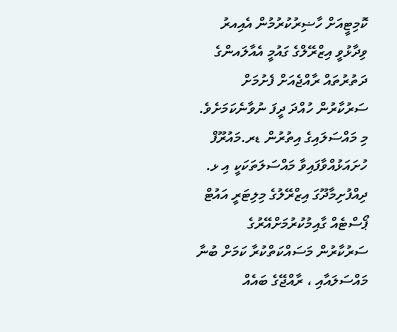ކޮމިޓީއަށް ހާޟިރުކުރުމުން އެއިއރު ވިދާޅުވީ އިޒްރޭލްގެ ގައުމީ އެއާލައންގެ ދަތުރުތައް ރާއްޖެއަށް ފެށުމަށް ސަރުކާރުން ހުއްދަ ދީފަ ނުވާނެކަމަށެވެ.
މި މައްސަލައިގެ އިތުރުން ޑރ.މައުރޫފް ހުށައަޅުއްވާފައިވާ މައްސަލަތަކަކީ އި ޅ. ދިއްފުށިމާދޫގަ އިޒްރޭލުގެ މިލިޓަރީ އައުޓް ޕޯސްޓެއް ގާއިމުކުރުމަށްއޭރުގެ ސަރުކާރުން މަސައްކަތްކުރާ ކަމަށް ބުނާ މައްސަލައާއި ، ރާއްޖޭގެ ބައެއް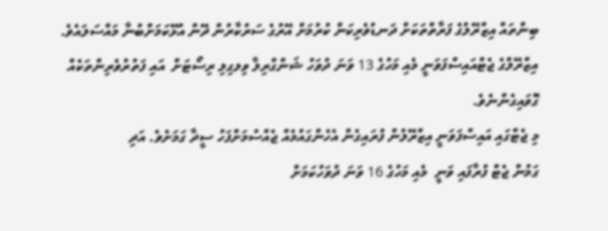ބިންތައް އިޒްރޭލުގެ ފަރާތްތަކަށް ދަނޑުވެރިކަން ކުރުމަށް އޭރުގެ ސަރުކާރުން ދޭން އުޅޭކަމަށްބުނާ މައްސަލައެވެ.
އިޒްރޭލްގެ ޖެޓްއައިސްފަވަނީ މެއި މަހުގެ 13 ވަނަ ދުވަހު ޝަންގްރިލާ ވިލގިލި ރިސޯޓަށް  އައި ފަތުރުވެރިންތަކެއް ގޮވައިގެންނެވެ.
މި ޖެޓްގައި އައިސްފަވަނީ އިޒްރޭލުން ފުރައިގެން އެހެންގައުމެއް ޖެއްސުމަށްފަހު ސީދާ ގަމަށެވެ. އަދި
ގަމުން ޖެޓް ފުރާފައި ވަނީ  މެއި މަހުގެ 16 ވަނަ ދުވަހުކަމަށް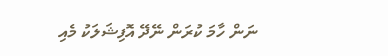ނަން ހާމަ ކުރަން ނޭދޭ އޮފިޝަލަކު މެއި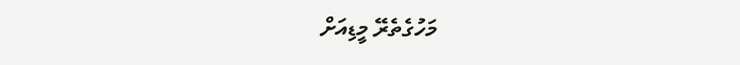މަހުގެތެރޭ މީޑިއަށް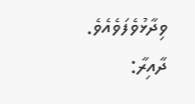ވިދާޅުވެފަވެއެވެ.
ދާއިރާ: